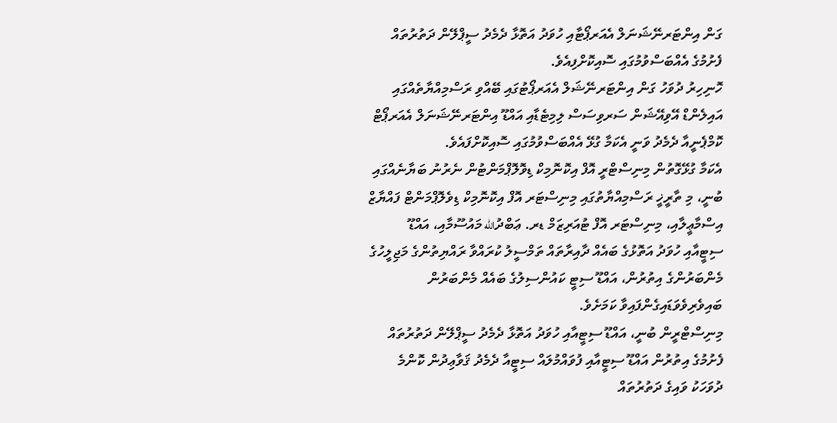ގަން އިންޓަރނޭޝަނަލް އެއަރޕޯޓާއި ހުވަދު އަތޮޅާ ދެމެދު ސީޕްލޭން ދަތުރުތައް ފެށުމުގެ އެއްބަސްވުމުގައި ސޮއިކޮށްފިއެވެ.
ހޮނިހިރު ދުވަހު ގަން އިންޓަރނޭޝަލް އެއަރޕޯޓުގައި ބޭއްވި ރަސްމިއްޔާތެއްގައި އައިލެންޑް އޭވިއޭޝަން ސަރވިސަސް ލިމިޓެޑާއި އައްޑޫ އިންޓަރނޭޝަނަލް އެއަރޕޯޓް ކޮމްޕެނީއާ ދެމެދު ވަނީ އެކަމާ ގުޅޭ އެއްބަސްވުމުގައި ސޮއިކޮށްފައެވެ.
އެކަމާ ގުޅޭގޮތުން މިނިސްޓްރީ އޮފް އިކޮނޮމިކް ޑިވޮލޮޕްމަންޓުން ނެރުނު ބަޔާނެއްގައި ބުނީ، މި ތާރީޚީ ރަސްމިއްޔާތުގައި މިނިސްޓަރ އޮފް އިކޮނޮމިކް ޑިވެލޮޕްމަންޓް ފައްޔާޒް އިސްމާޢީލާއި، މިނިސްޓަރ އޮފް ޓުއަރިޒަމް ޑރ. ޢަބްދުالله މައުސޫމާއި، އައްޑޫ ސިޓީއާއި ހުވަދު އަތޮޅުގެ ބައެއް ދާއިރާތައް ތަމްސީލު ކުރައްވާ ރައްޔިތުންގެ މަޖިލީހުގެ މެންބަރުންގެ އިތުރުން، އައްޑޫ ސިޓީ ކައުންސިލުގެ ބައެއް މެންބަރުން ބައިވެރިވެވަޑައިގެންފައިވާ ކަމަށެވެ.
މިނިސްޓްރީން ބުނީ، އައްޑޫ ސިޓީއާއި ހުވަދު އަތޮޅާ ދެމެދު ސީޕްލޭން ދަތުރުތައް ފެށުމުގެ އިތުރުން އައްޑޫ ސިޓީއާއި ފުވައްމުލައް ސިޓީއާ ދެމެދު ޤަވާޢިދުން ކޮންމެ ދުވަހަކު ވައިގެ ދަތުރުތައް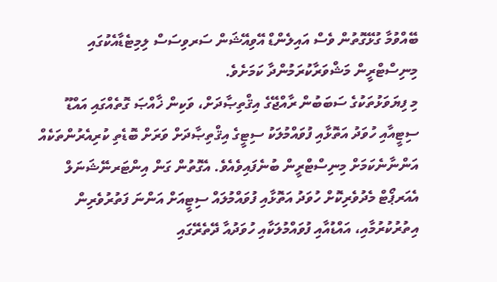ބޭއްވުމާ ގުޅޭގޮތުން ވެސް އައިލެންޑް އޭވިއޭޝަން ސަރވިސަސް ލިމިޓެޑާއެކުގައި މިނިސްޓްރީން މަޝްވަރާކުރަމުންދާ ކަމަށެވެ.
މި ފިޔަވަޅުތަކުގެ ސަބަބުން ރާއްޖޭގެ އިޤްތިޞާދަށް، ވަކިން ޚާއްޞަ ގޮތެއްގައި އައްޑޫ ސިޓީއާއި ހުވަދު އަތޮޅާއި ފުވައްމުލަކު ސިޓީގެ އިޤްތިޞާދަށް ވަރަށް ބޮޑެތި ކުރިއެރުންތަކެއް އަންނާނެކަމަށް މިނިސްޓްރީން ބުނެފައިވެއެވެ. އެގޮތުން ގަން އިންޓަރނޭޝަނަލް އެއަރޕޯޓް މެދުވެރިކޮށް ހުވަދު އަތޮޅާއި ފުވައްމުލައް ސިޓީއަށް އަންނަ ފަތުރުވެރިން އިތުރުކުރުމާއި، އައްޑުއާއި ފުވައްމުލަކާއި ހުވަދުއާ ދޭތެރޭގައި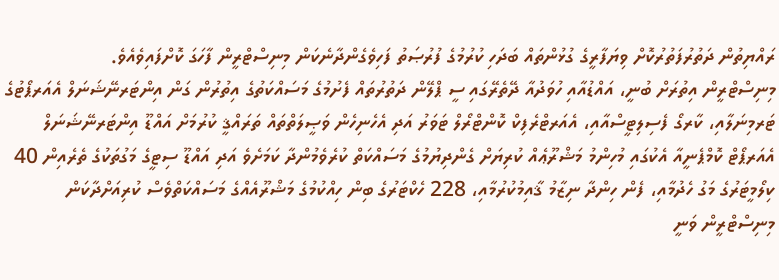ރައްޔިތުން ދަތުރުފަތުރުކޮށް ވިޔަފާރީގެ ގުޅުންތައް ބަދަހި ކުރުމުގެ ފުރުޞަތު ފަހިވެގެންދާނެކަން މިނިސްޓްރީން ފާހަގަ ކޮށްފައިވެއެވެ.
މިނިސްޓްރީން އިތުރަށް ބުނީ، އައްޑުއާއި ހުވަދުއާ ދޭތެރޭގައި ސީ ޕްލޭން ދަތުރުތައް ފެށުމުގެ މަސައްކަތުގެ އިތުރުން ގަން އިންޓަރނޭޝަނަލް އެއަރޕޯޓުގެ ޓަރމިނަލާއި، ކާރގޯ ފެސިލިޓީސްއާއި، އެއަރޓްރެފިކް ކޮންޓްރޯލް ޓަވަރު އަދި އެހެނިހެން ވަޞީލަތްތައް ތަރައްޤީ ކުރުމަށް އައްޑޫ އިންޓަރނޭޝަނަލް އެއަރޕޯޓް ކޮމްޕެނީއާ އެކުގައި މުހިންމު މަޝްރޫޢެއް ކުރިޔަށް ގެންދިޔުމުގެ މަސައްކަތް ކުރެވެމުންދާ ކަމަށެވެ އަދި އައްޑޫ ސިޓީގެ މަގުތަކުގެ ތެރެއިން 40 ކިލޯމީޓަރުގެ މަގު ހެދުމާއި، ފެން ހިންދާ ނިޒާމު ޤާއިމުކުރުމާއި، 228 ހެކްޓަރުގެ ބިން ހިއްކުމުގެ މަޝްރޫއެއްގެ މަސައްކަތްވެސް ކުރިއަށްދާކަން މިނިސްޓްރީން ވަނީ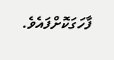ފާހަގަކޮށްފައެވެ.